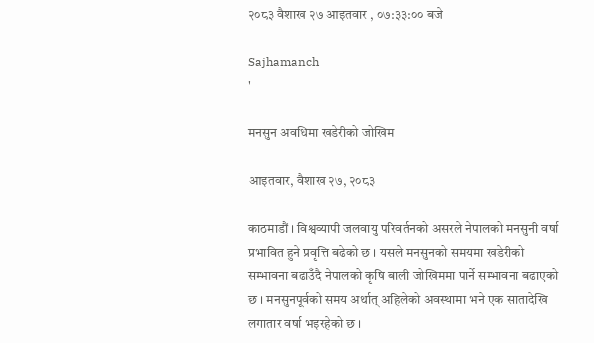२०८३ वैशाख २७ आइतवार , ०७:३३:०० बजे

Sajhamanch
'

मनसुन अवधिमा खडेरीको जोखिम

आइतवार, वैशाख २७, २०८३

काठमाडौं । विश्वव्यापी जलवायु परिवर्तनको असरले नेपालको मनसुनी वर्षा प्रभावित हुने प्रवृत्ति बढेको छ । यसले मनसुनको समयमा खडेरीको सम्भावना बढाउँदै नेपालको कृषि बाली जोखिममा पार्ने सम्भावना बढाएको छ । मनसुनपूर्वको समय अर्थात् अहिलेको अवस्थामा भने एक सातादेखि लगातार वर्षा भइरहेको छ ।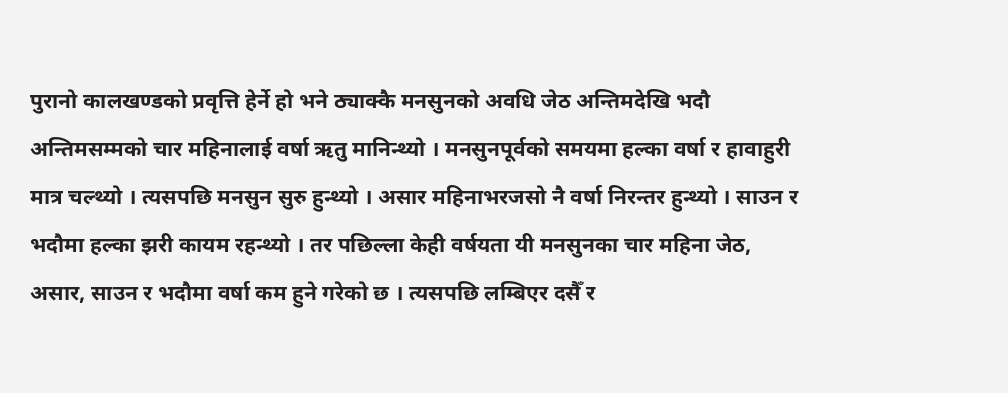पुरानो कालखण्डको प्रवृत्ति हेर्ने हो भने ठ्याक्कै मनसुनको अवधि जेठ अन्तिमदेखि भदौ अन्तिमसम्मको चार महिनालाई वर्षा ऋतु मानिन्थ्यो । मनसुनपूर्वको समयमा हल्का वर्षा र हावाहुरी मात्र चल्थ्यो । त्यसपछि मनसुन सुरु हुन्थ्यो । असार महिनाभरजसो नै वर्षा निरन्तर हुन्थ्यो । साउन र भदौमा हल्का झरी कायम रहन्थ्यो । तर पछिल्ला केही वर्षयता यी मनसुनका चार महिना जेठ, असार, साउन र भदौमा वर्षा कम हुने गरेको छ । त्यसपछि लम्बिएर दसैँ र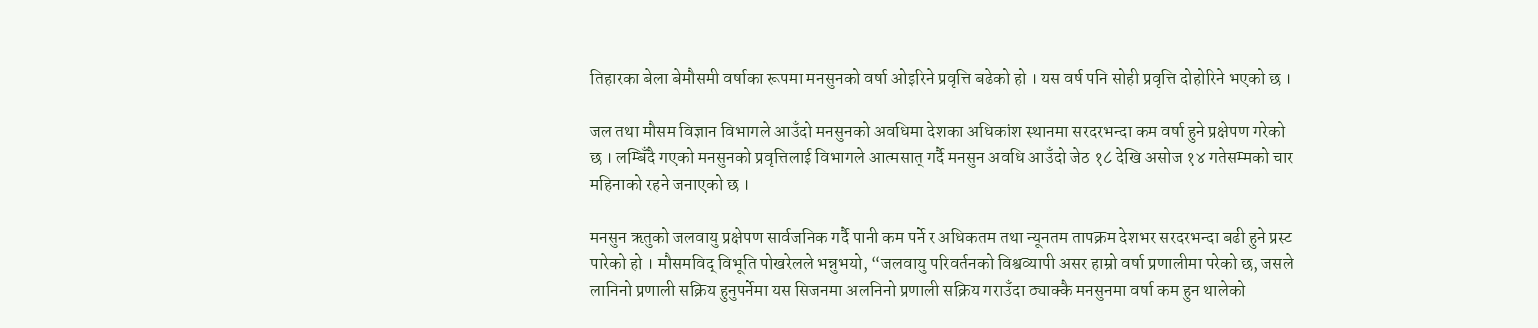तिहारका बेला बेमौसमी वर्षाका रूपमा मनसुनको वर्षा ओइरिने प्रवृत्ति बढेको हो । यस वर्ष पनि सोही प्रवृत्ति दोहोरिने भएको छ ।

जल तथा मौसम विज्ञान विभागले आउँदो मनसुनको अवधिमा देशका अधिकांश स्थानमा सरदरभन्दा कम वर्षा हुने प्रक्षेपण गरेको छ । लम्बिँदै गएको मनसुनको प्रवृत्तिलाई विभागले आत्मसात् गर्दै मनसुन अवधि आउँदो जेठ १८ देखि असोज १४ गतेसम्मको चार महिनाको रहने जनाएको छ ।

मनसुन ऋतुको जलवायु प्रक्षेपण सार्वजनिक गर्दै पानी कम पर्ने र अधिकतम तथा न्यूनतम तापक्रम देशभर सरदरभन्दा बढी हुने प्रस्ट पारेको हो । मौसमविद् विभूति पोखरेलले भन्नुभयो, “जलवायु परिवर्तनको विश्वव्यापी असर हाम्रो वर्षा प्रणालीमा परेको छ, जसले लानिनो प्रणाली सक्रिय हुनुपर्नेमा यस सिजनमा अलनिनो प्रणाली सक्रिय गराउँदा ठ्याक्कै मनसुनमा वर्षा कम हुन थालेको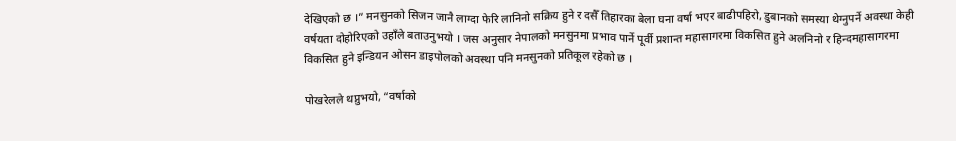देखिएको छ ।” मनसुनको सिजन जानै लाग्दा फेरि लानिनो सक्रिय हुने र दसैँ तिहारका बेला घना वर्षा भएर बाढीपहिरो, डुबानको समस्या थेग्नुपर्ने अवस्था केही वर्षयता दोहोरिएको उहाँले बताउनुभयो । जस अनुसार नेपालको मनसुनमा प्रभाव पार्ने पूर्वी प्रशान्त महासागरमा विकसित हुने अलनिनो र हिन्दमहासागरमा विकसित हुने इन्डियन ओसन डाइपोलको अवस्था पनि मनसुनको प्रतिकूल रहेको छ ।

पोखरेलले थप्नुभयो, “वर्षाको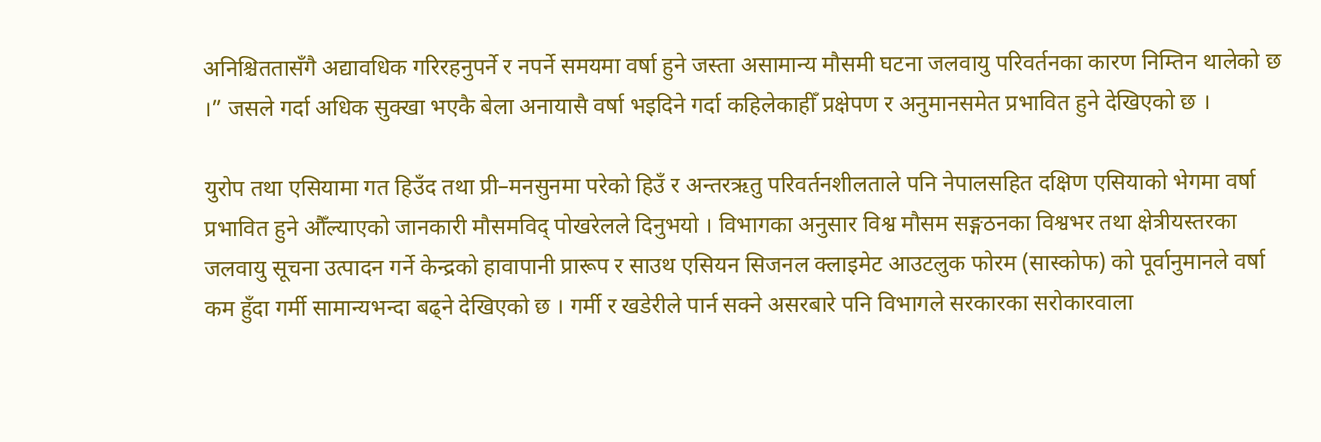अनिश्चिततासँगै अद्यावधिक गरिरहनुपर्ने र नपर्ने समयमा वर्षा हुने जस्ता असामान्य मौसमी घटना जलवायु परिवर्तनका कारण निम्तिन थालेको छ ।” जसले गर्दा अधिक सुक्खा भएकै बेला अनायासै वर्षा भइदिने गर्दा कहिलेकाहीँ प्रक्षेपण र अनुमानसमेत प्रभावित हुने देखिएको छ ।

युरोप तथा एसियामा गत हिउँद तथा प्री–मनसुनमा परेको हिउँ र अन्तरऋतु परिवर्तनशीलताले पनि नेपालसहित दक्षिण एसियाको भेगमा वर्षा प्रभावित हुने औँल्याएको जानकारी मौसमविद् पोखरेलले दिनुभयो । विभागका अनुसार विश्व मौसम सङ्गठनका विश्वभर तथा क्षेत्रीयस्तरका जलवायु सूचना उत्पादन गर्ने केन्द्रको हावापानी प्रारूप र साउथ एसियन सिजनल क्लाइमेट आउटलुक फोरम (सास्कोफ) को पूर्वानुमानले वर्षा कम हुँदा गर्मी सामान्यभन्दा बढ्ने देखिएको छ । गर्मी र खडेरीले पार्न सक्ने असरबारे पनि विभागले सरकारका सरोकारवाला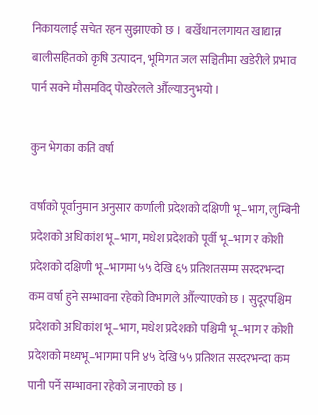निकायलाई सचेत रहन सुझाएको छ ।  बर्खेधानलगायत खाद्यान्न बालीसहितको कृषि उत्पादन, भूमिगत जल सञ्चितीमा खडेरीले प्रभाव पार्न सक्ने मौसमविद् पोखरेलले औँल्याउनुभयो ।

कुन भेगका कति वर्षा

वर्षाको पूर्वानुमान अनुसार कर्णाली प्रदेशको दक्षिणी भू–भाग, लुम्बिनी प्रदेशको अधिकांश भू–भाग, मधेश प्रदेशको पूर्वी भू–भाग र कोशी प्रदेशको दक्षिणी भू–भागमा ५५ देखि ६५ प्रतिशतसम्म सरदरभन्दा कम वर्षा हुने सम्भावना रहेको विभागले औँल्याएको छ । सुदूरपश्चिम प्रदेशको अधिकांश भू–भाग, मधेश प्रदेशको पश्चिमी भू–भाग र कोशी प्रदेशको मध्यभू–भागमा पनि ४५ देखि ५५ प्रतिशत सरदरभन्दा कम पानी पर्ने सम्भावना रहेको जनाएको छ ।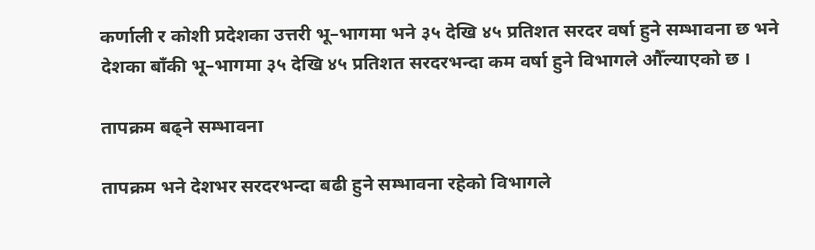कर्णाली र कोशी प्रदेशका उत्तरी भू–भागमा भने ३५ देखि ४५ प्रतिशत सरदर वर्षा हुने सम्भावना छ भने देशका बाँकी भू–भागमा ३५ देखि ४५ प्रतिशत सरदरभन्दा कम वर्षा हुने विभागले औँल्याएको छ ।

तापक्रम बढ्ने सम्भावना

तापक्रम भने देशभर सरदरभन्दा बढी हुने सम्भावना रहेको विभागले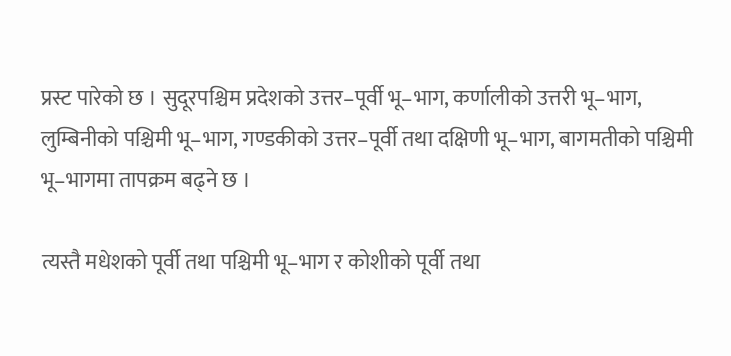प्रस्ट पारेको छ । सुदूरपश्चिम प्रदेशको उत्तर–पूर्वी भू–भाग, कर्णालीको उत्तरी भू–भाग, लुम्बिनीको पश्चिमी भू–भाग, गण्डकीको उत्तर–पूर्वी तथा दक्षिणी भू–भाग, बागमतीको पश्चिमी भू–भागमा तापक्रम बढ्ने छ ।

त्यस्तै मधेशको पूर्वी तथा पश्चिमी भू–भाग र कोशीको पूर्वी तथा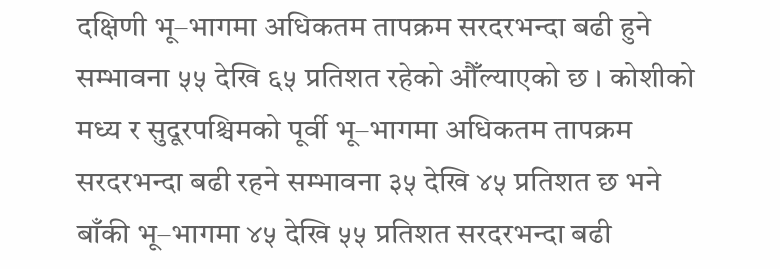दक्षिणी भू–भागमा अधिकतम तापक्रम सरदरभन्दा बढी हुने सम्भावना ५५ देखि ६५ प्रतिशत रहेको औँल्याएको छ । कोशीको मध्य र सुदूरपश्चिमको पूर्वी भू–भागमा अधिकतम तापक्रम सरदरभन्दा बढी रहने सम्भावना ३५ देखि ४५ प्रतिशत छ भने बाँकी भू–भागमा ४५ देखि ५५ प्रतिशत सरदरभन्दा बढी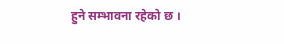हुने सम्भावना रहेको छ ।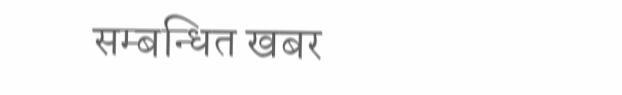सम्बन्धित खबर